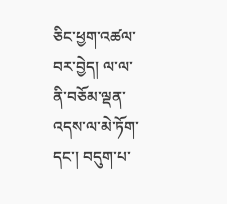ཅིང་ཕྱག་འཚལ་བར་བྱེད། ལ་ལ་ནི་བཅོམ་ལྡན་འདས་ལ་མེ་ཏོག་དང་། བདུག་པ་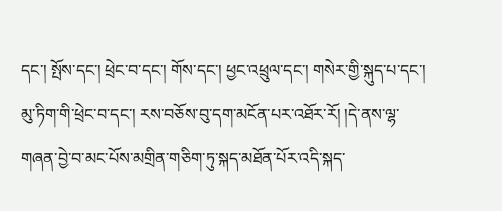དང་། སྤོས་དང་། ཕྲེང་བ་དང་། གོས་དང་། ཕྱང་འཕྲུལ་དང་། གསེར་གྱི་སྐུད་པ་དང་། མུ་ཏིག་གི་ཕྲེང་བ་དང་། རས་བཅོས་བུ་དག་མངོན་པར་འཐོར་རོ། །དེ་ནས་ལྷ་གཞན་བྱེ་བ་མང་པོས་མགྲིན་གཅིག་ཏུ་སྐད་མཐོན་པོར་འདི་སྐད་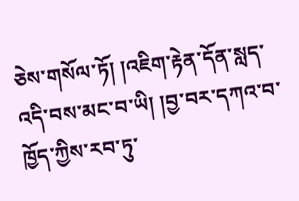ཅེས་གསོལ་ཏོ། །འཇིག་རྟེན་དོན་སླད་འདི་བས་མང་བ་ཡི། །བྱ་བར་དཀའ་བ་ཁྱོད་ཀྱིས་རབ་ཏུ་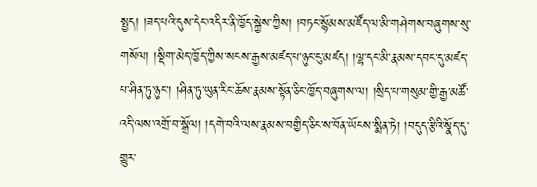སྤྱད། །ཟད་པའི་དུས་དེང་འདིར་ནི་ཁྱོད་སྐྱེས་ཀྱིས། །བཏང་སྙོམས་མཛོད་ལ་མི་གཤེགས་བཞུགས་སུ་གསོལ། །སྡིག་མེད་ཁྱོད་ཀྱིས་སངས་རྒྱས་མཛད་པ་ཉུང་ངུ་མཛད། །ལྷ་དང་མི་རྣམས་དབང་དུ་མཛད་པ་ཤིན་ཏུ་ཉུང་། །ཤིན་ཏུ་ཡུན་རིང་ཆོས་རྣམས་སྟོན་ཅིང་ཁྱོད་བཞུགས་ལ། །སྲིད་པ་གསུམ་གྱི་རྒྱ་མཚོ་འདི་ལས་འགྲོ་བ་སྒྲོལ། །དགེ་བའི་ལས་རྣམས་བགྱིད་ཅིང་ས་བོན་ཡོངས་སྨིན་ཏེ། །བདུད་རྩིའི་སྣོད་དུ་གྱུར་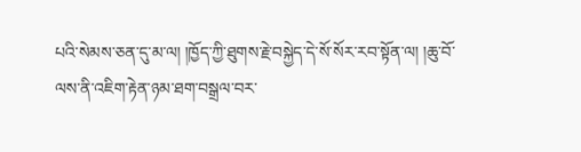པའི་སེམས་ཅན་དུ་མ་ལ། །ཁྱོད་ཀྱི་ཐུགས་རྗེ་བསྐྱེད་དེ་སོ་སོར་རབ་སྟོན་ལ། །ཆུ་བོ་ལས་ནི་འཇིག་རྟེན་ཉམ་ཐག་བསྒྲལ་བར་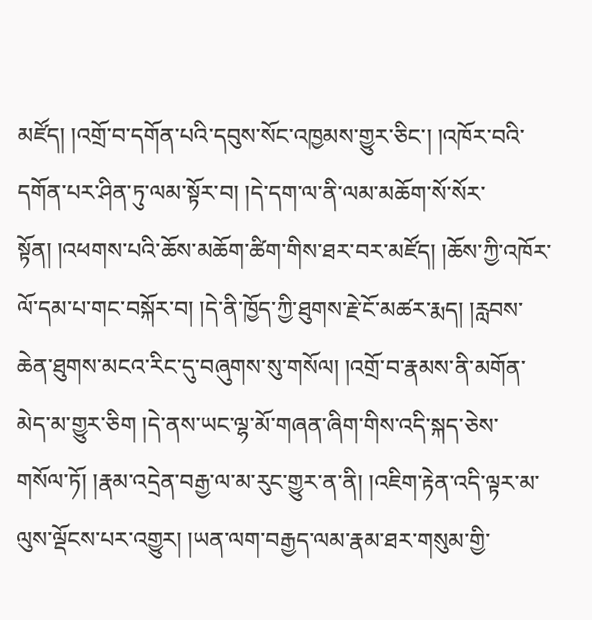མཛོད། །འགྲོ་བ་དགོན་པའི་དབུས་སོང་འཁྱམས་གྱུར་ཅིང་། །འཁོར་བའི་དགོན་པར་ཤིན་ཏུ་ལམ་སྟོར་བ། །དེ་དག་ལ་ནི་ལམ་མཆོག་སོ་སོར་སྟོན། །འཕགས་པའི་ཆོས་མཆོག་ཚིག་གིས་ཐར་བར་མཛོད། །ཆོས་ཀྱི་འཁོར་ལོ་དམ་པ་གང་བསྐོར་བ། །དེ་ནི་ཁྱོད་ཀྱི་ཐུགས་རྗེ་ངོ་མཚར་རྨད། །རླབས་ཆེན་ཐུགས་མངའ་རིང་དུ་བཞུགས་སུ་གསོལ། །འགྲོ་བ་རྣམས་ནི་མགོན་མེད་མ་གྱུར་ཅིག །དེ་ནས་ཡང་ལྷ་མོ་གཞན་ཞིག་གིས་འདི་སྐད་ཅེས་གསོལ་ཏོ། །རྣམ་འདྲེན་བརྒྱ་ལ་མ་རུང་གྱུར་ན་ནི། །འཇིག་རྟེན་འདི་ལྟར་མ་ལུས་ལྡོངས་པར་འགྱུར། །ཡན་ལག་བརྒྱད་ལམ་རྣམ་ཐར་གསུམ་གྱི་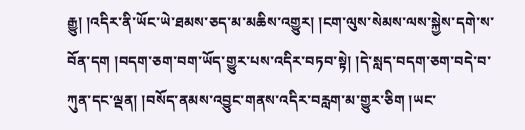རྒྱུ། །འདིར་ནི་ཡོང་ཡེ་ཐམས་ཅད་མ་མཆིས་འགྱུར། །ངག་ལུས་སེམས་ལས་སྐྱེས་དགེ་ས་བོན་དག །བདག་ཅག་བག་ཡོད་གྱུར་པས་འདིར་བཏབ་སྟེ། །དེ་སླད་བདག་ཅག་བདེ་བ་ཀུན་དང་ལྡན། །བསོད་ནམས་འབྱུང་གནས་འདིར་བརླག་མ་གྱུར་ཅིག །ཡང་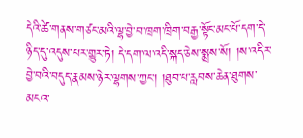དེའི་ཚེ་གནས་གཙང་མའི་ལྷ་བྱེ་བ་ཁྲག་ཁྲིག་བརྒྱ་སྟོང་མང་པོ་དག་དེ་ཉིད་དུ་འདུས་པར་གྱུར་ཏེ། དེ་དག་ལ་འདི་སྐད་ཅེས་སྨྲས་སོ། །ས་འདིར་བྱེ་བའི་བདུད་རྣམས་ཉེར་ལྷགས་ཀྱང་། །ཐུབ་པ་རླབས་ཆེན་ཐུགས་མངའ་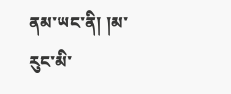ནམ་ཡང་ནི། །མ་རུང་མི་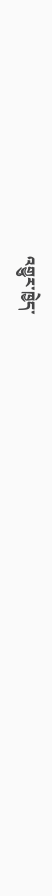འགྱུར་ཁྱེད་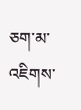ཅག་མ་འཇིགས་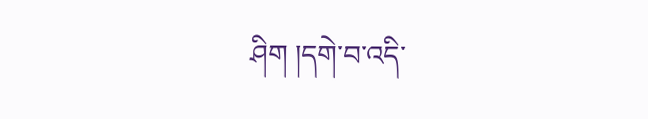ཤིག །དགེ་བ་འདི་